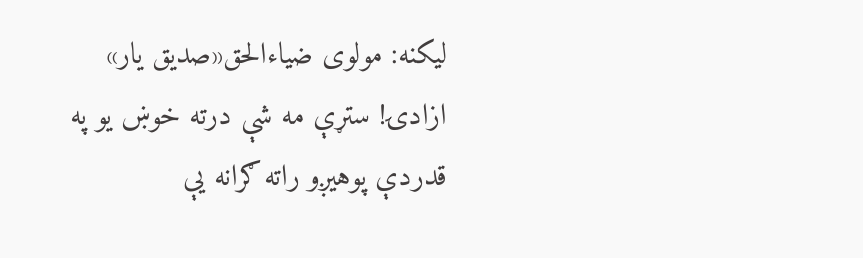لیکنه: مولوی ضیاءالحق«صدیق یار»
ازادۍ! ستړې مه شې درته خوښ یو په قدردې پوهیږو راته ګرانه یې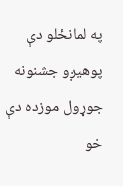په لمانځلو دې پوهیږو جشنونه جوړول موزده دې
خو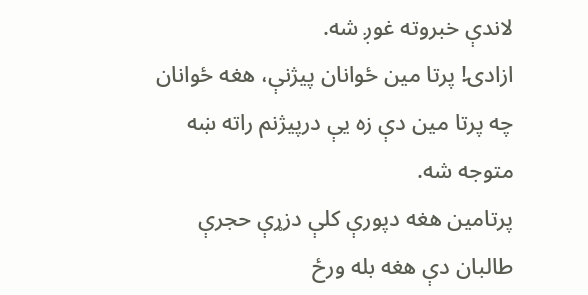لاندې خبروته غوږ شه.
ازادۍ! پرتا مین ځوانان پیژنې، هغه ځوانان چه پرتا مین دې زه یې درپیژنم راته ښه متوجه شه.
پرتامین هغه دپورې کلې دزړې حجرې طالبان دې هغه بله ورځ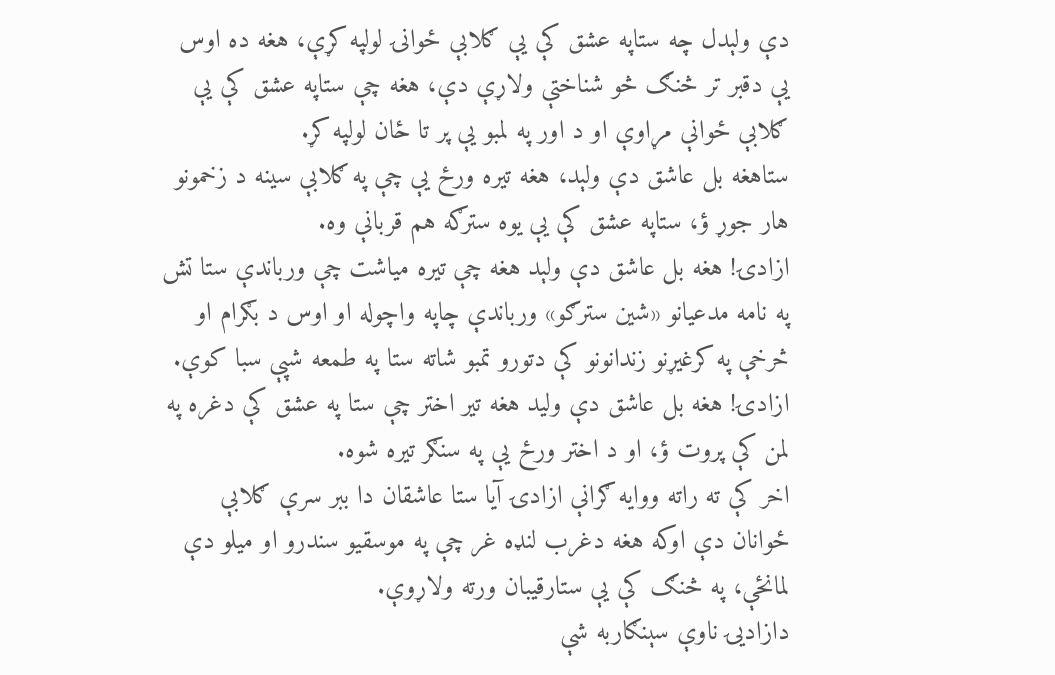دې ولېدل چه ستاپه عشق کې یې ګلابې ځوانۍ لولپه کړې، هغه ده اوس یې دقبر تر څنګ څو شناختې ولاړې دې، هغه چې ستاپه عشق کې یې ګلابې ځوانې مړاوې او د اور په لمبو یې پر تا ځان لولپه کړ.
ستاهغه بل عاشق دې ولېد، هغه تیره ورځ یې چې په ګلابې سینه د زخمونو هار جوړ ؤ، ستاپه عشق کې یې یوه سترګه هم قربانې وه.
ازادۍ! هغه بل عاشق دې ولېد هغه چې تیره میاشت چې ورباندې ستا تش په نامه مدعیانو «شین سترګو» ورباندې چاپه واچوله او اوس د بګرام او څرخې په کرغیړنو زندانونو کې دتورو تمبو شاته ستا په طمعه شپې سبا کوې.
ازادۍ! هغه بل عاشق دې ولید هغه تیر اختر چې ستا په عشق کې دغره په لمن کې پروت ؤ، او د اختر ورځ یې په سنګر تیره شوه.
اخر کې ته راته ووایه ګرانې ازادۍ آیا ستا عاشقان دا ببر سرې ګلابې ځوانان دې اوکه هغه دغرب لنډه غر چې په موسقیو سندرو او میلو دې لمانځې، په څنګ کې یې ستارقیبان ورته ولاړوې.
دازادیۍ ناوې سېنګاربه شې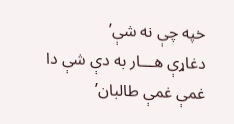خپه چې نه شې’
دغاړې هـــار به دې شې دا غمې غمې طالبان’